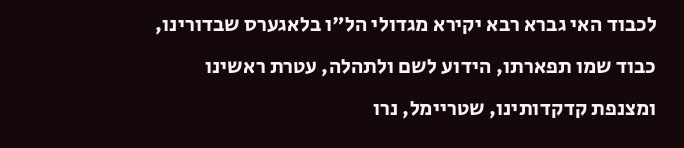לכבוד האי גברא רבא יקירא מגדולי הל"ו בלאגערס שבדורינו, כבוד שמו תפארתו, הידוע לשם ולתהלה, עטרת ראשינו ומצנפת קדקדותינו, שטריימל, נרו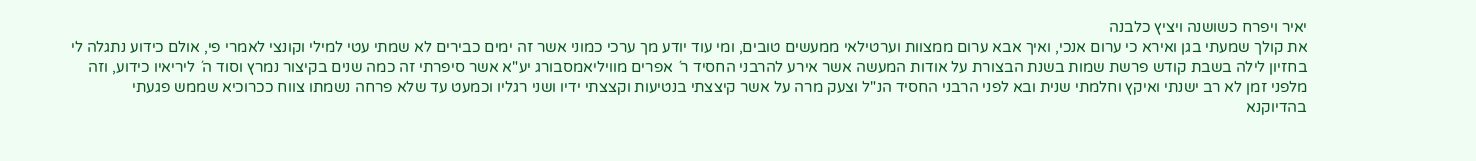יאיר ויפרח כשושנה ויציץ כלבנה
את קולך שמעתי בגן ואירא כי ערום אנכי, ואיך אבא ערום ממצוות וערטילאי ממעשים טובים, ומי עוד יודע מך ערכי כמוני אשר זה ימים כבירים לא שמתי עטי למילי וקונצי לאמרי פי, אולם כידוע נתגלה לי בחזיון לילה בשבת קודש פרשת שמות בשנת הבצורת על אודות המעשה אשר אירע להרבני החסיד ר´ אפרים מוויליאמסבורג יע"א אשר סיפרתי זה כמה שנים בקיצור נמרץ וסוד ה´ ליריאיו כידוע, וזה מלפני זמן לא רב ישנתי ואיקץ וחלמתי שנית ובא לפני הרבני החסיד הנ"ל וצעק מרה על אשר קיצצתי בנטיעות וקצצתי ידיו ושני רגליו וכמעט עד שלא פרחה נשמתו צווח ככרוכיא שממש פגעתי בהדיוקנא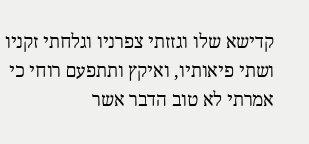קדישא שלו וגזזתי צפרניו וגלחתי זקניו ושתי פיאותיו, ואיקץ ותתפעם רוחי כי אמרתי לא טוב הדבר אשר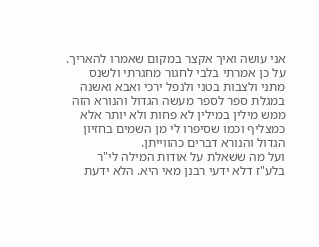אני עושה ואיך אקצר במקום שאמרו להאריך. על כן אמרתי בלבי לחגור מחגרתי ולשנס מתני ולצבות בטני ולנפל ירכי ואבא ואשנה במגלת ספר לספר מעשה הגדול והנורא הזה ממש מילין במילין לא פחות ולא יותר אלא כמצליף וכמו שסיפרו לי מן השמים בחזיון הגדול והנורא דברים כהווייתן.
ועל מה ששאלת על אודות המילה לי"ר בלע"ז דלא ידעי רבנן מאי היא. הלא ידעת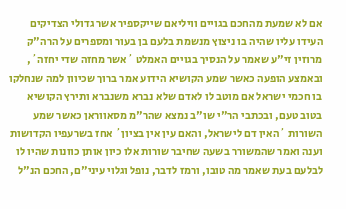אם לא שמעת מהחכם בגויים וויליאם שייקספיר אשר גדולי הצדיקים העידו עליו שהיה בו ניצוץ מנשמת בלעם בן בעור ומספרים על הרה"ק מרוזין זי"ע שאמר על הנסיך בגויים האמלט ´אשר מחזה שדי יחזה´, ובאמצע הופעה כאשר שמע הקושיא הידוע אמר ברוך שכיוון למה שנחלקו בו חכמי ישראל אם מוטב לו לאדם שלא נברא משנברא ותירץ הקושיא בטוב טעם, ובכתבי הר"י שו"ב נמצא שהר"מ מסאווראן כאשר שמע השורות ´האין דם לישראל, והאם עין אין בציון´ אחז בשרעפיו הקדושות וענה ואמר שהמשורר בשעה שחיבר שורות אלו כיון אותן כוונות שהיו לו לבלעם בעת שאמר מה טובו, ורמז לדבר, נופל וגלוי עיני"ם, החכם הנ"ל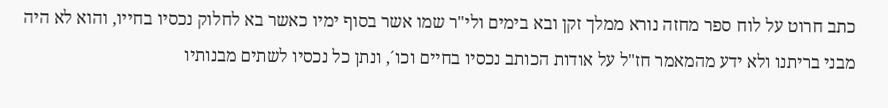כתב חרוט על לוח ספר מחזה נורא ממלך זקן ובא בימים ולי"ר שמו אשר בסוף ימיו כאשר בא לחלוק נכסיו בחייו, והוא לא היה מבני בריתנו ולא ידע מהמאמר חז"ל על אודות הכותב נכסיו בחיים וכו´, ונתן כל נכסיו לשתים מבנותיו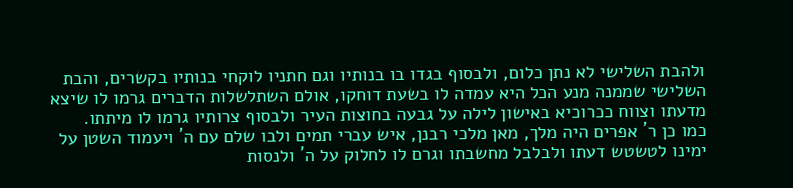ולהבת השלישי לא נתן כלום, ולבסוף בגדו בו בנותיו וגם חתניו לוקחי בנותיו בקשרים, והבת השלישי שממנה מנע הכל היא עמדה לו בשעת דוחקו, אולם השתלשלות הדברים גרמו לו שיצא מדעתו וצווח ככרוכיא באישון לילה על גבעה בחוצות העיר ולבסוף צרותיו גרמו לו מיתתו.
כמו כן ר´ אפרים היה מלך, מאן מלכי רבנן, איש עברי תמים ולבו שלם עם ה´ ויעמוד השטן על ימינו לטשטש דעתו ולבלבל מחשבתו וגרם לו לחלוק על ה´ ולנסות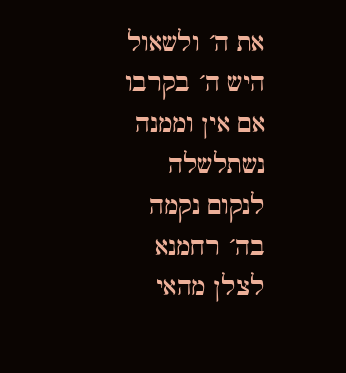את ה´ ולשאול היש ה´ בקרבו אם אין וממנה נשתלשלה לנקום נקמה בה´ רחמנא לצלן מהאי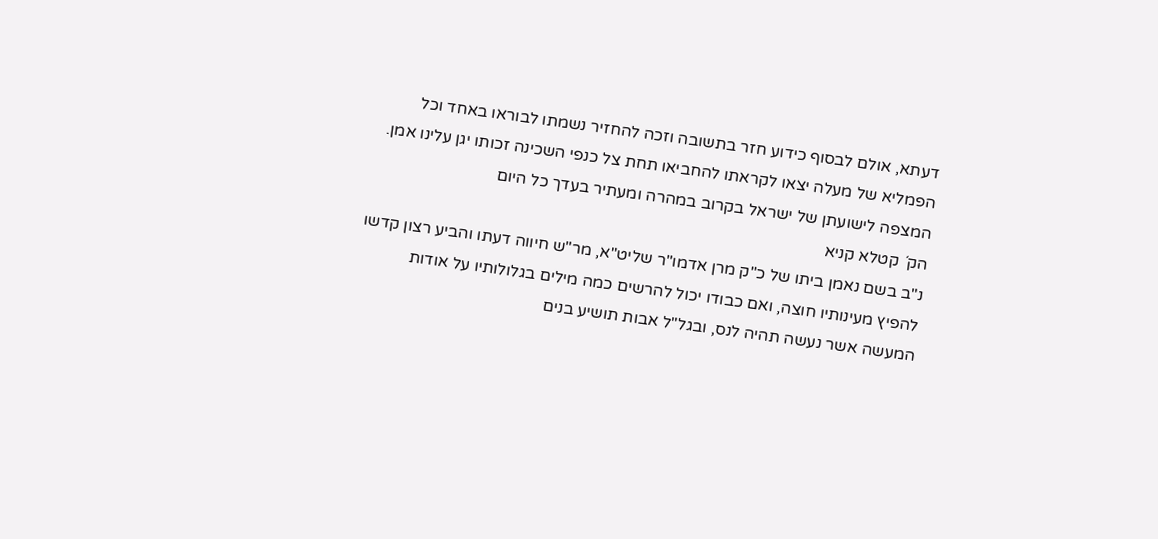דעתא, אולם לבסוף כידוע חזר בתשובה וזכה להחזיר נשמתו לבוראו באחד וכל הפמליא של מעלה יצאו לקראתו להחביאו תחת צל כנפי השכינה זכותו יגן עלינו אמן.
המצפה לישועתן של ישראל בקרוב במהרה ומעתיר בעדך כל היום
הק´ קטלא קניא
נ"ב בשם נאמן ביתו של כ"ק מרן אדמו"ר שליט"א, מר"ש חיווה דעתו והביע רצון קדשו להפיץ מעינותיו חוצה, ואם כבודו יכול להרשים כמה מילים בגלולותיו על אודות המעשה אשר נעשה תהיה לנס, ובגל"ל אבות תושיע בנים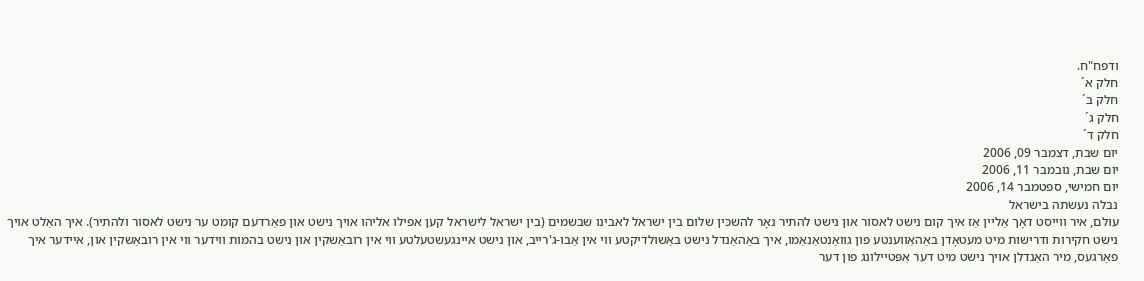ודפח"ח.
חלק א´
חלק ב´
חלק ג´
חלק ד´
יום שבת, דצמבר 09, 2006
יום שבת, נובמבר 11, 2006
יום חמישי, ספטמבר 14, 2006
נבלה נעשתה בישראל
עולם, איר ווייסט דאָך אַליין אַז איך קום נישט לאסור און נישט להתיר נאָר להשכּין שלום בין ישראל לאבינו שבשמים (בין ישראל לישראל קען אפילו אליהו אויך נישט און פאַרדעם קומט ער נישט לאסור ולהתיר). איך האַלט אויך נישט חקירות ודרישות מיט מעטאָדן באַהאַווענטע פון גוואַנטאַנאַמו, איך באַהאַנדל נישט באַשולדיקטע ווי אין אַבו-ג'רייב, און נישט איינגעשטעלטע ווי אין רובאַשקין און נישט בהמות ווידער ווי אין רובאַשקין און, איידער איך פאַרגעס, מיר האַנדלן אויך נישט מיט דער אַפּטיילונג פון דער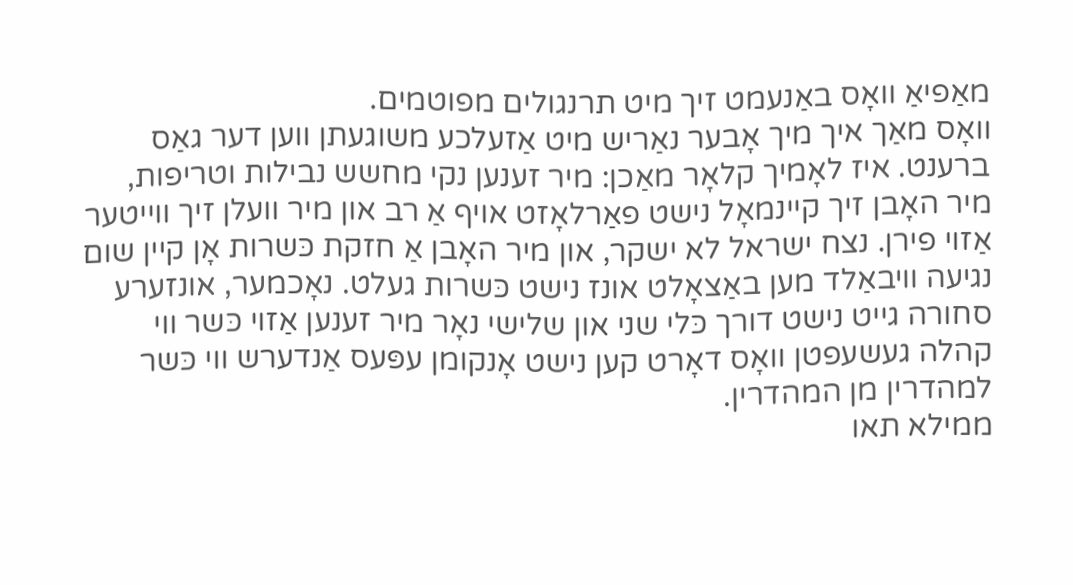מאַפיאַ וואָס באַנעמט זיך מיט תרנגולים מפוטמים.
וואָס מאַך איך מיך אָבער נאַריש מיט אַזעלכע משוגעתן ווען דער גאַס ברענט. איז לאָמיך קלאָר מאַכן: מיר זענען נקי מחשש נבילות וטריפות, מיר האָבן זיך קיינמאָל נישט פאַרלאָזט אויף אַ רב און מיר וועלן זיך ווייטער אַזוי פירן. נצח ישראל לא ישקר, און מיר האָבן אַ חזקת כּשרות אָן קיין שום נגיעה וויבאַלד מען באַצאָלט אונז נישט כּשרות געלט. נאָכמער, אונזערע סחורה גייט נישט דורך כּלי שני און שלישי נאָר מיר זענען אַזוי כּשר ווי קהלה געשעפטן וואָס דאָרט קען נישט אָנקומן עפּעס אַנדערש ווי כּשר למהדרין מן המהדרין.
ממילא תאו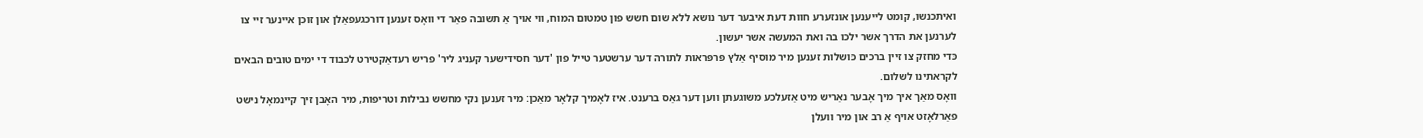ואיתכנשו, קומט לייענען אונזערע חוות דעת איבער דער נושא ללא שום חשש פון טמטום המוח, ווי אויך אַ תשובה פאַר די וואָס זענען דורכגעפאַלן און זוכן איינער זיי צו לערנען את הדרך אשר ילכו בה ואת המעשה אשר יעשון.
כּדי מחזק צו זיין ברכים כּושלות זענען מיר מוסיף אַלץ פּרפּראות לתורה דער ערשטער טייל פון 'דער חסידישער קעניג ליר' פריש רעדאַקטירט לכבוד די ימים טובים הבאים לקראתינו לשלום.
וואָס מאַך איך מיך אָבער נאַריש מיט אַזעלכע משוגעתן ווען דער גאַס ברענט. איז לאָמיך קלאָר מאַכן: מיר זענען נקי מחשש נבילות וטריפות, מיר האָבן זיך קיינמאָל נישט פאַרלאָזט אויף אַ רב און מיר וועלן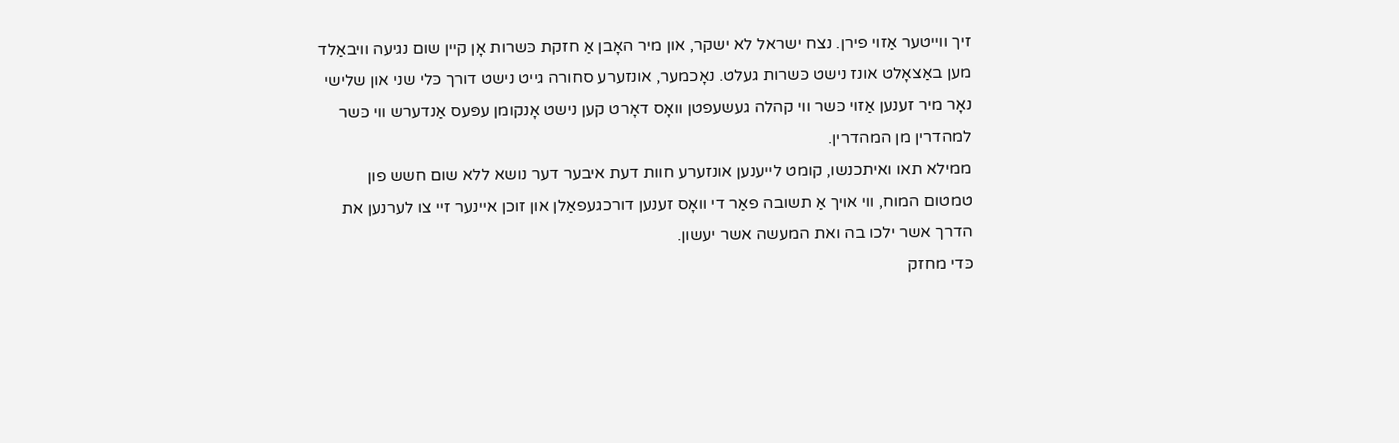זיך ווייטער אַזוי פירן. נצח ישראל לא ישקר, און מיר האָבן אַ חזקת כּשרות אָן קיין שום נגיעה וויבאַלד מען באַצאָלט אונז נישט כּשרות געלט. נאָכמער, אונזערע סחורה גייט נישט דורך כּלי שני און שלישי נאָר מיר זענען אַזוי כּשר ווי קהלה געשעפטן וואָס דאָרט קען נישט אָנקומן עפּעס אַנדערש ווי כּשר למהדרין מן המהדרין.
ממילא תאו ואיתכנשו, קומט לייענען אונזערע חוות דעת איבער דער נושא ללא שום חשש פון טמטום המוח, ווי אויך אַ תשובה פאַר די וואָס זענען דורכגעפאַלן און זוכן איינער זיי צו לערנען את הדרך אשר ילכו בה ואת המעשה אשר יעשון.
כּדי מחזק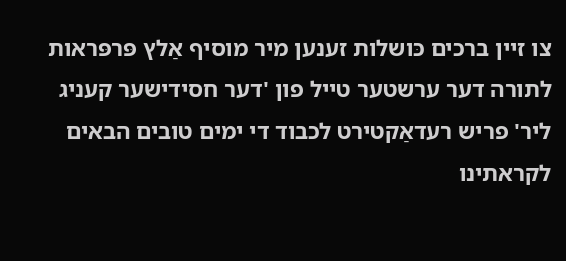צו זיין ברכים כּושלות זענען מיר מוסיף אַלץ פּרפּראות לתורה דער ערשטער טייל פון 'דער חסידישער קעניג ליר' פריש רעדאַקטירט לכבוד די ימים טובים הבאים לקראתינו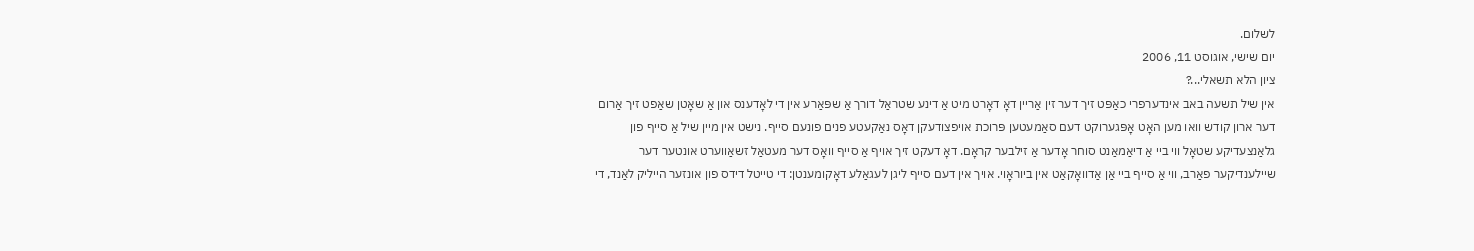לשלום.
יום שישי, אוגוסט 11, 2006
ציון הלא תשאלי...?
אין שיל תשעה באב אינדערפרי כאַפּט זיך דער זין אַריין דאָ דאָרט מיט אַ דינע שטראַל דורך אַ שפּאַרע אין די לאָדענס און אַ שאָטן שאַפט זיך אַרום דער ארון קודש וואו מען האָט אָפּגערוקט דעם סאַמעטען פּרוכת אויפצודעקן דאָס נאַקעטע פנים פונעם סייף. נישט אין מיין שיל אַ סייף פון גלאַנצעדיקע שטאָל ווי ביי אַ דיאַמאַנט סוחר אָדער אַ זילבער קראָם. דאָ דעקט זיך אויף אַ סייף וואָס דער מעטאַל זשאַווערט אונטער דער שיילענדיקער פאַרב, ווי אַ סייף ביי אַן אַדוואָקאַט אין ביוראָוי. אויך אין דעם סייף ליגן לעגאַלע דאָקומענטן: די טייטל דידס פון אונזער הייליק לאַנד, די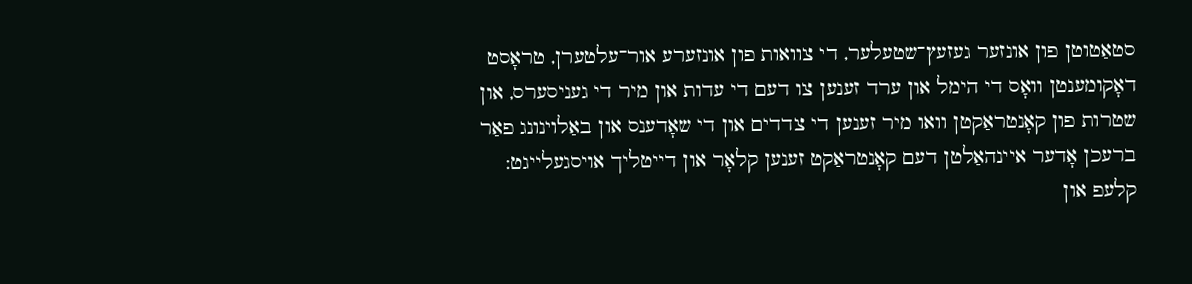סטאַטוטן פון אונזער געזעץ־שטעלער, די צוואות פון אונזערע אור־עלטערן, טראָסט דאָקומענטן וואָס די הימל און ערד זענען צו דעם די עדות און מיר די געניסערס, און שטרות פון קאָנטראַקטן וואו מיר זענען די צדדים און די שאָדענס און באַלוינונג פאַר ברעכן אָדער איינהאַלטן דעם קאָנטראַקט זענען קלאָר און דייטליך אויסגעלייגט: קלעפ און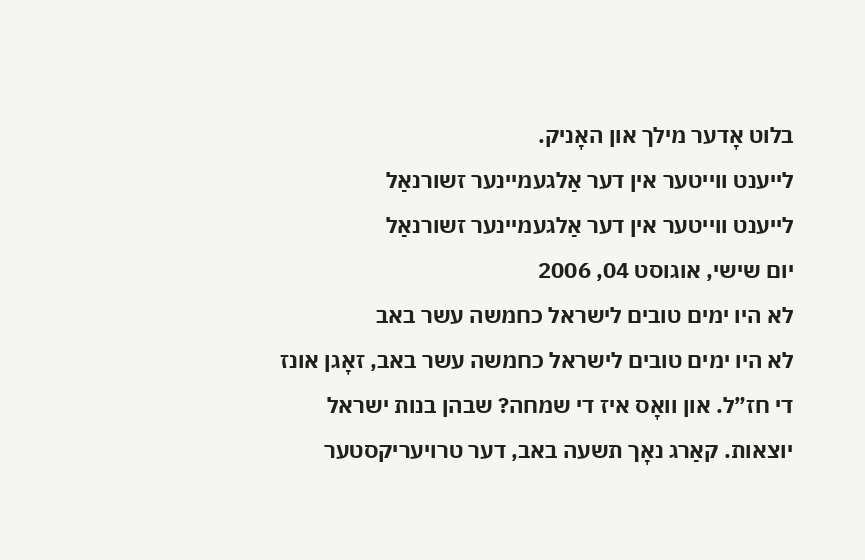בלוט אָדער מילך און האָניק.
לייענט ווייטער אין דער אַלגעמיינער זשורנאַל
לייענט ווייטער אין דער אַלגעמיינער זשורנאַל
יום שישי, אוגוסט 04, 2006
לא היו ימים טובים לישראל כחמשה עשר באב
לא היו ימים טובים לישראל כחמשה עשר באב, זאָגן אונז די חז”ל. און וואָס איז די שמחה? שבהן בנות ישראל יוצאות. קאַרג נאָך תשעה באב, דער טרויעריקסטער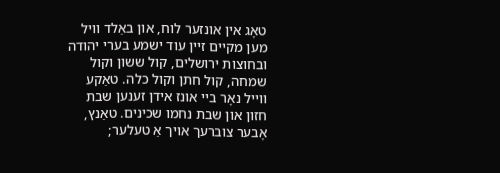טאָג אין אונזער לוח, און באַלד וויל מען מקיים זיין עוד ישמע בערי יהודה ובחוצות ירושלים, קול ששון וקול שמחה, קול חתן וקול כלה. טאַקע ווייל נאָר ביי אונז אידן זענען שבת חזון און שבת נחמו שכינים. טאַנץ, אָבער צוברעך אויך אַ טעלער;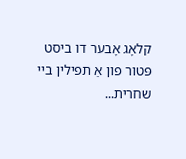קלאָג אָבער דו ביסט פּטור פון אַ תפילין ביי שחרית...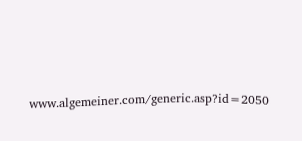www.algemeiner.com/generic.asp?id=2050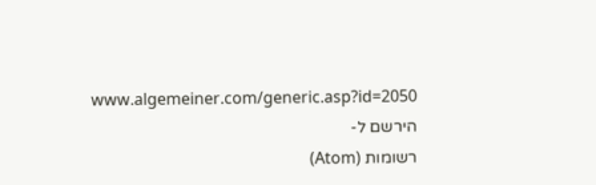www.algemeiner.com/generic.asp?id=2050
הירשם ל-
רשומות (Atom)